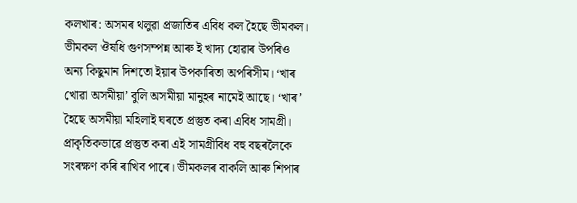কলখাৰ: অসমৰ থলুৱা প্ৰজাতিৰ এবিধ কল হৈছে ভীমকল। ভীমকল ঔষধি গুণসম্পন্ন আৰু ই খাদ্য হোৱাৰ উপৰিও অন্য কিছুমান দিশতো ইয়াৰ উপকাৰিতা অপৰিসীম। ‘খাৰ খোৱা অসমীয়া’ বুলি অসমীয়া মানুহৰ নামেই আছে। ‘খাৰ’ হৈছে অসমীয়া মহিলাই ঘৰতে প্ৰস্তুত কৰা এবিধ সামগ্ৰী। প্ৰাকৃতিকভাৱে প্ৰস্তুত কৰা এই সামগ্ৰীবিধ বহু বছৰলৈকে সংৰক্ষণ কৰি ৰাখিব পাৰে। ভীমকলৰ বাকলি আৰু শিপাৰ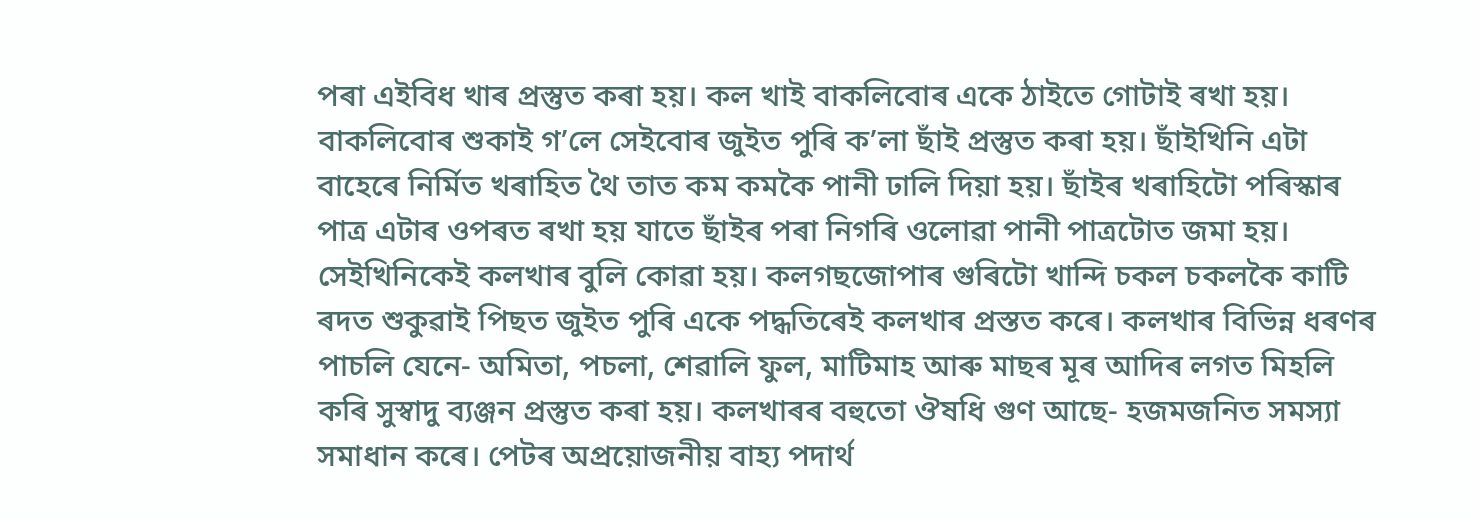পৰা এইবিধ খাৰ প্ৰস্তুত কৰা হয়। কল খাই বাকলিবোৰ একে ঠাইতে গোটাই ৰখা হয়। বাকলিবোৰ শুকাই গ’লে সেইবোৰ জুইত পুৰি ক’লা ছাঁই প্ৰস্তুত কৰা হয়। ছাঁইখিনি এটা বাহেৰে নিৰ্মিত খৰাহিত থৈ তাত কম কমকৈ পানী ঢালি দিয়া হয়। ছাঁইৰ খৰাহিটো পৰিস্কাৰ পাত্ৰ এটাৰ ওপৰত ৰখা হয় যাতে ছাঁইৰ পৰা নিগৰি ওলোৱা পানী পাত্ৰটোত জমা হয়। সেইখিনিকেই কলখাৰ বুলি কোৱা হয়। কলগছজোপাৰ গুৰিটো খান্দি চকল চকলকৈ কাটি ৰদত শুকুৱাই পিছত জুইত পুৰি একে পদ্ধতিৰেই কলখাৰ প্ৰস্তত কৰে। কলখাৰ বিভিন্ন ধৰণৰ পাচলি যেনে- অমিতা, পচলা, শেৱালি ফুল, মাটিমাহ আৰু মাছৰ মূৰ আদিৰ লগত মিহলি কৰি সুস্বাদু ব্যঞ্জন প্ৰস্তুত কৰা হয়। কলখাৰৰ বহুতো ঔষধি গুণ আছে- হজমজনিত সমস্যা সমাধান কৰে। পেটৰ অপ্ৰয়োজনীয় বাহ্য পদাৰ্থ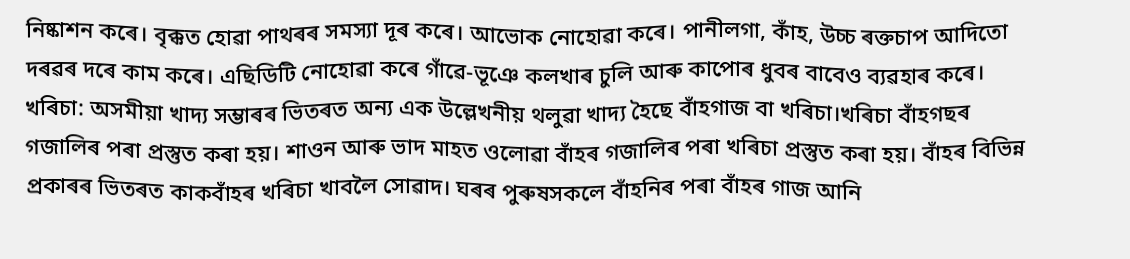নিষ্কাশন কৰে। বৃক্কত হোৱা পাথৰৰ সমস্যা দূৰ কৰে। আভোক নোহোৱা কৰে। পানীলগা, কাঁহ, উচ্চ ৰক্তচাপ আদিতো দৰৱৰ দৰে কাম কৰে। এছিডিটি নোহোৱা কৰে গাঁৱে-ভূঞে কলখাৰ চুলি আৰু কাপোৰ ধুবৰ বাবেও ব্যৱহাৰ কৰে। খৰিচা: অসমীয়া খাদ্য সম্ভাৰৰ ভিতৰত অন্য এক উল্লেখনীয় থলুৱা খাদ্য হৈছে বাঁহগাজ বা খৰিচা।খৰিচা বাঁহগছৰ গজালিৰ পৰা প্ৰস্তুত কৰা হয়। শাওন আৰু ভাদ মাহত ওলোৱা বাঁহৰ গজালিৰ পৰা খৰিচা প্ৰস্তুত কৰা হয়। বাঁহৰ বিভিন্ন প্ৰকাৰৰ ভিতৰত কাকবাঁহৰ খৰিচা খাবলৈ সোৱাদ। ঘৰৰ পুৰুষসকলে বাঁহনিৰ পৰা বাঁহৰ গাজ আনি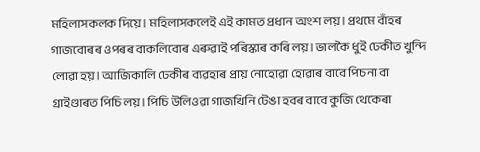মহিলাসকলক দিয়ে। মহিলাসকলেই এই কামত প্ৰধান অংশ লয়। প্ৰথমে বাঁহৰ গাজবোৰৰ ওপৰৰ বাকলিবোৰ এৰুৱাই পৰিস্কাৰ কৰি লয়। ভালকৈ ধুই ঢেকীত খুন্দি লোৱা হয়। আজিকালি ঢেকীৰ ব্যৱহাৰ প্ৰায় নোহোৱা হোৱাৰ বাবে পিচনা বা গ্ৰাইণ্ডাৰত পিচি লয়। পিচি উলিওৱা গাজখিনি টেঙা হবৰ বাবে কুজি থেকেৰা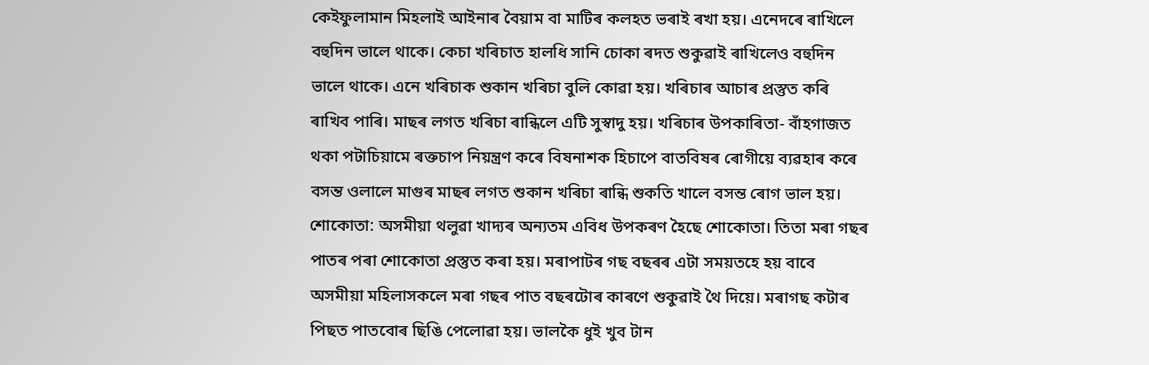কেইফুলামান মিহলাই আইনাৰ বৈয়াম বা মাটিৰ কলহত ভৰাই ৰখা হয়। এনেদৰে ৰাখিলে বহুদিন ভালে থাকে। কেচা খৰিচাত হালধি সানি চোকা ৰদত শুকুৱাই ৰাখিলেও বহুদিন ভালে থাকে। এনে খৰিচাক শুকান খৰিচা বুলি কোৱা হয়। খৰিচাৰ আচাৰ প্ৰস্তুত কৰি ৰাখিব পাৰি। মাছৰ লগত খৰিচা ৰান্ধিলে এটি সুস্বাদু হয়। খৰিচাৰ উপকাৰিতা- বাঁহগাজত থকা পটাচিয়ামে ৰক্তচাপ নিয়ন্ত্ৰণ কৰে বিষনাশক হিচাপে বাতবিষৰ ৰোগীয়ে ব্যৱহাৰ কৰে বসন্ত ওলালে মাগুৰ মাছৰ লগত শুকান খৰিচা ৰান্ধি শুকতি খালে বসন্ত ৰোগ ভাল হয়। শোকোতা: অসমীয়া থলুৱা খাদ্যৰ অন্যতম এবিধ উপকৰণ হৈছে শোকোতা। তিতা মৰা গছৰ পাতৰ পৰা শোকোতা প্ৰস্তুত কৰা হয়। মৰাপাটৰ গছ বছৰৰ এটা সময়তহে হয় বাবে অসমীয়া মহিলাসকলে মৰা গছৰ পাত বছৰটোৰ কাৰণে শুকুৱাই থৈ দিয়ে। মৰাগছ কটাৰ পিছত পাতবোৰ ছিঙি পেলোৱা হয়। ভালকৈ ধুই খুব টান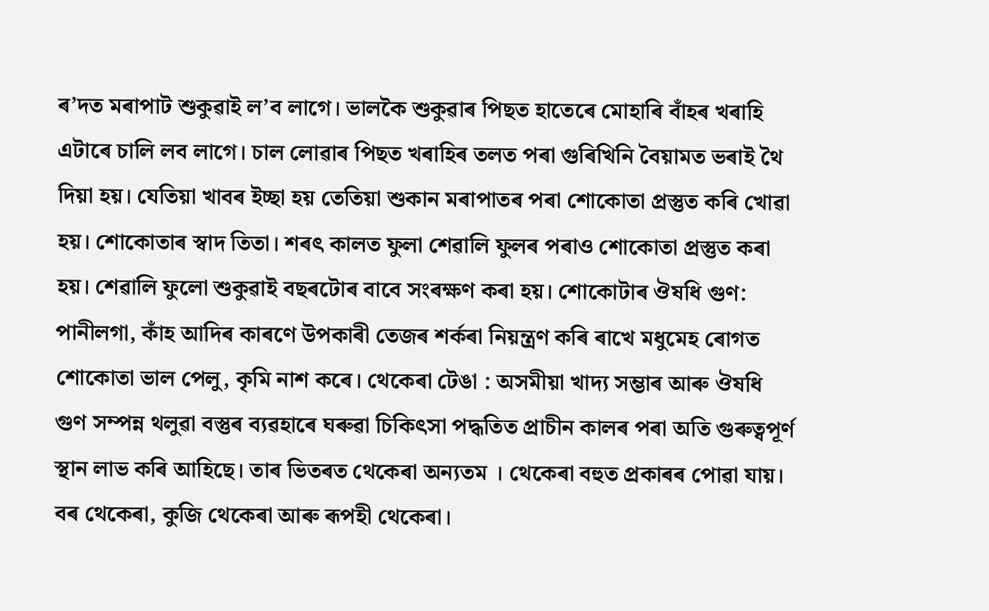ৰ’দত মৰাপাট শুকুৱাই ল’ব লাগে। ভালকৈ শুকুৱাৰ পিছত হাতেৰে মোহাৰি বাঁহৰ খৰাহি এটাৰে চালি লব লাগে। চাল লোৱাৰ পিছত খৰাহিৰ তলত পৰা গুৰিখিনি বৈয়ামত ভৰাই থৈ দিয়া হয়। যেতিয়া খাবৰ ইচ্ছা হয় তেতিয়া শুকান মৰাপাতৰ পৰা শোকোতা প্ৰস্তুত কৰি খোৱা হয়। শোকোতাৰ স্বাদ তিতা। শৰৎ কালত ফুলা শেৱালি ফুলৰ পৰাও শোকোতা প্ৰস্তুত কৰা হয়। শেৱালি ফুলো শুকুৱাই বছৰটোৰ বাবে সংৰক্ষণ কৰা হয়। শোকোটাৰ ঔষধি গুণ: পানীলগা, কাঁহ আদিৰ কাৰণে উপকাৰী তেজৰ শৰ্কৰা নিয়ন্ত্ৰণ কৰি ৰাখে মধুমেহ ৰোগত শোকোতা ভাল পেলু, কৃমি নাশ কৰে। থেকেৰা টেঙা : অসমীয়া খাদ্য সম্ভাৰ আৰু ঔষধি গুণ সম্পন্ন থলুৱা বস্তুৰ ব্যৱহাৰে ঘৰুৱা চিকিৎসা পদ্ধতিত প্ৰাচীন কালৰ পৰা অতি গুৰুত্বপূৰ্ণ স্থান লাভ কৰি আহিছে। তাৰ ভিতৰত থেকেৰা অন্যতম । থেকেৰা বহুত প্ৰকাৰৰ পোৱা যায়। বৰ থেকেৰা, কুজি থেকেৰা আৰু ৰূপহী থেকেৰা।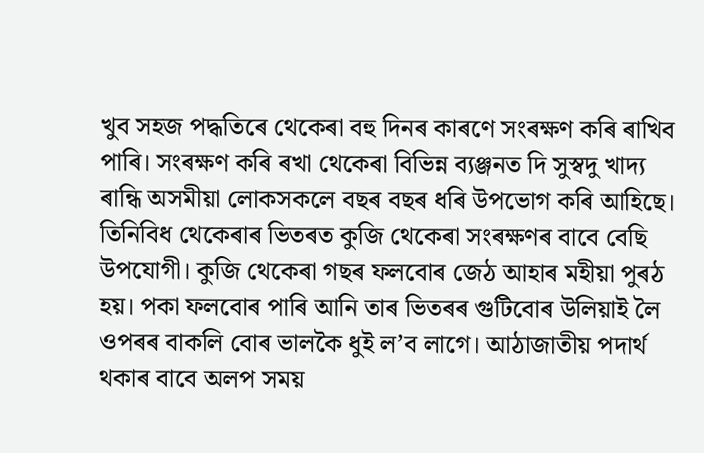খুব সহজ পদ্ধতিৰে থেকেৰা বহু দিনৰ কাৰণে সংৰক্ষণ কৰি ৰাখিব পাৰি। সংৰক্ষণ কৰি ৰখা থেকেৰা বিভিন্ন ব্যঞ্জনত দি সুস্বদু খাদ্য ৰান্ধি অসমীয়া লোকসকলে বছৰ বছৰ ধৰি উপভোগ কৰি আহিছে। তিনিবিধ থেকেৰাৰ ভিতৰত কুজি থেকেৰা সংৰক্ষণৰ বাবে বেছি উপযোগী। কুজি থেকেৰা গছৰ ফলবোৰ জেঠ আহাৰ মহীয়া পুৰঠ হয়। পকা ফলবোৰ পাৰি আনি তাৰ ভিতৰৰ গুটিবোৰ উলিয়াই লৈ ওপৰৰ বাকলি বোৰ ভালকৈ ধুই ল’ব লাগে। আঠাজাতীয় পদাৰ্থ থকাৰ বাবে অলপ সময়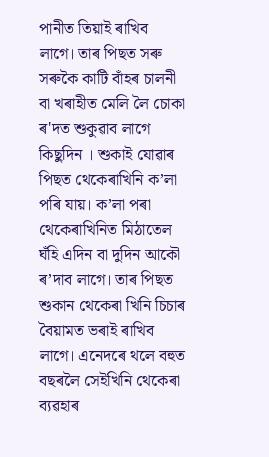পানীত তিয়াই ৰাখিব লাগে। তাৰ পিছত সৰু সৰুকৈ কাটি বাঁহৰ চালনী বা খৰাহীত মেলি লৈ চোকা ৰ'দত শুকুৱাব লাগে কিছুদিন । শুকাই যোৱাৰ পিছত থেকেৰাখিনি ক’লা পৰি যায়। ক’লা পৰা থেকেৰাখিনিত মিঠাতেল ঘঁহি এদিন বা দুদিন আকৌ ৰ’দাব লাগে। তাৰ পিছত শুকান থেকেৰা খিনি চিচাৰ বৈয়ামত ভৰাই ৰাখিব লাগে। এনেদৰে থলে বহুত বছৰলৈ সেইখিনি থেকেৰা ব্যৱহাৰ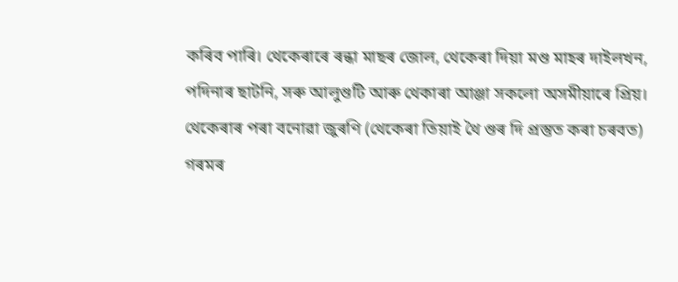কৰিব পাৰি। থেকেৰাৰে ৰন্ধা মাছৰ জোল, থেকেৰা দিয়া মগু মাহৰ দাইলখন, পদিনাৰ ছাটনি, সৰু আলুগুটি আৰু থেকাৰা আঞ্জা সকলো অসমীয়াৰে প্ৰিয়। থেকেৰাৰ পৰা বনোৱা জুৰণি (থেকেৰা তিয়াই থৈ গুৰ দি প্ৰস্তুত কৰা চৰবত) গৰমৰ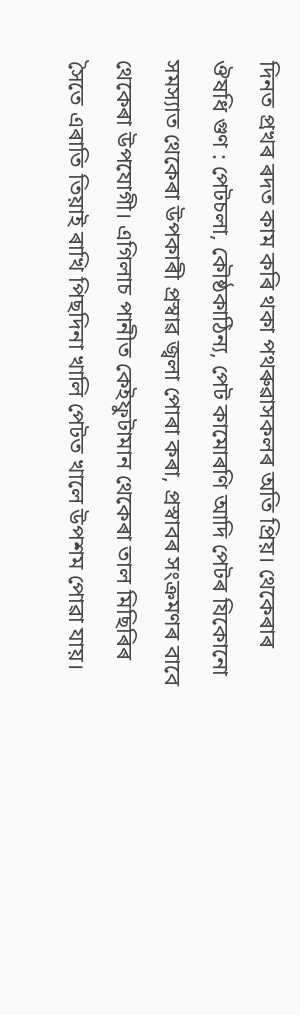দিনত প্ৰখৰ ৰদত কাম কৰি থকা পথৰুৱাসকলৰ অতি প্ৰিয়। থেকেৰাৰ ঔষধি গুণ : পেটচলা, কৌষ্ঠকাঠিন্য, পেট কামোৰণি আদি পেটৰ যিকোনো সমস্যাত থেকেৰা উপকাৰী প্ৰস্বাৱ জ্বলা পোৰা কৰা, প্ৰস্বাবৰ সংক্ৰমণৰ বাবে থেকেৰা উপযোগী। এগিলাচ পানীত কেইফুটামান থেকেৰা তাল মিছিৰিৰ সৈতে এৰাতি তিয়াই ৰাখি পিছদিনা খালি পেটত খালে উপশম পোৱা যায়।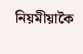নিয়মীয়াকৈ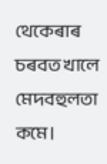থেকেৰাৰ চৰবত খালে মেদবহুলতা কমে।